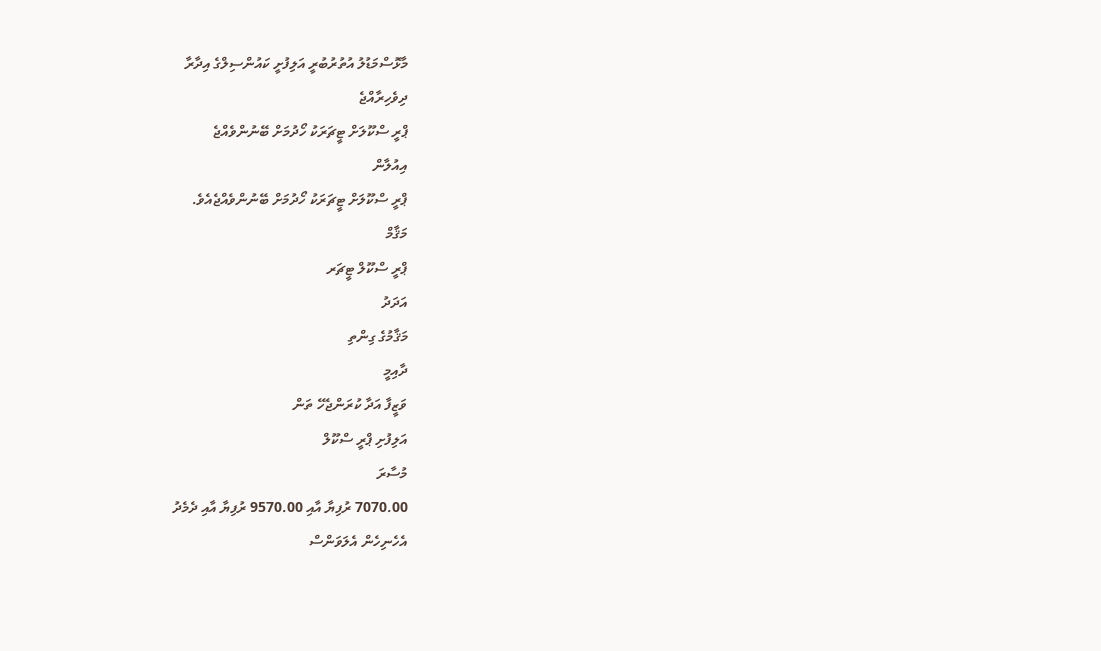މާޅޮސްމަޑުލު އުތުރުބުރީ އަލިފުށީ ކައުންސިލްގެ އިދާރާ
ދިވެހިރާއްޖެ
ޕްރީ ސްކޫލަށް ޓީޗަރަކު ހޯދުމަށް ބޭނުންވެއްޖެ
އިއުލާން
ޕްރީ ސްކޫލަށް ޓީޗަރަކު ހޯދުމަށް ބޭނުންވެއްޖެއެވެ.
މަޤާމް
ޕްރީ ސްކޫލް ޓީޗަރ
އަދަދު
މަޤާމުގެ ގިންތި
ދާއިމީ
ވަޒީފާ އަދާ ކުރަންޖެހޭ ތަން
އަލިފުށި ޕްރީ ސްކޫލް
މުސާރަ
7070.00 ރުފިޔާ އާއި 9570.00 ރުފިޔާ އާއި ދެމެދު
އެހެނިހެން އެލަވަންސް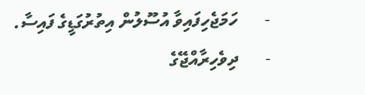-      ހަމަޖެހިފައިވާ އުސޫލުން އިތުރުގަޑީގެ ފައިސާ.
-      ދިވެހިރާއްޖޭގެ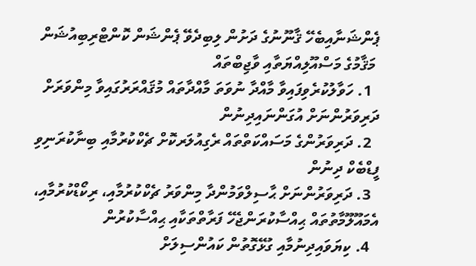ޕެންޝަނާއިބެހޭ ޤާނޫނުގެ ދަށުން ލިބިދެވޭ ޕެންޝަން ކޮންޓްރިބިއުޝަން
 މަޤާމުގެ މަސްއޫލިއްޔަތާއި ވާޖިބްތައް
  1. ހަވާލުކުރެވިފައިވާ މާއްދާ ނުވަތަ މާއްދާތައް މުޤައްރަރުގައިވާ މިންވަރަށް ދަރިވަރުންނަށް އުގަންނައިދިނުން
  2. ދަރިވަރުންގެ މަސައްކަތްތައް ރެގިއުލަރކޮށް ޗެކްކުރުމާއި ބިނާކުރަނިވި ފީޑްބެކް ދިނުން
  3. ދަރިވަރުންނަށް ޙާސިލްވަމުންދާ މިންވަރު ޗެކްކުރުމާއި، ރިކޯޑްކުރުމާއި، އެމައޫލޫމާތުތައް ޙިއްސާކުރަންޖެހޭ ފަރާތްތަކާއި ޙިއްސާކުރުން
  4. ކިޔަވައިދިނުމާއި ގުޅޭގޮތުން ކައުންސިލަށް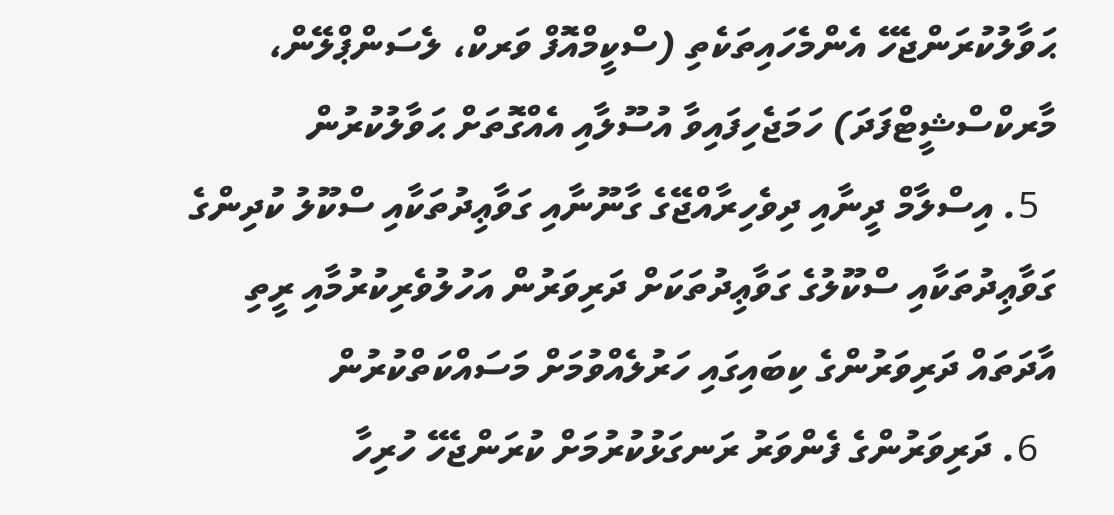ޙަވާލުކުރަންޖެހޭ އެންމެހައިތަކެތި (ސްކީމްއޮފް ވަރކް، ލެސަންޕްލޭން، މާރކްސްޝީޓްފަދަ) ހަމަޖެހިފައިވާ އުސޫލާއި އެއްގޮތަށް ޙަވާލުކުރުން
  5. އިސްލާމް ދީނާއި ދިވެހިރާއްޖޭގެ ގާނޫނާއި ގަވާޢިދުތަކާއި ސްކޫލު ކުދިންގެ ގަވާޢިދުތަކާއި ސްކޫލުގެ ގަވާޢިދުތަކަށް ދަރިވަރުން އަހުލުވެރިކުރުމާއި ރީތި އާދަތައް ދަރިވަރުންގެ ކިބައިގައި ހަރުލެއްވުމަށް މަސައްކަތްކުރުން
  6. ދަރިވަރުންގެ ފެންވަރު ރަނގަޅުކުރުމަށް ކުރަންޖެހޭ ހުރިހާ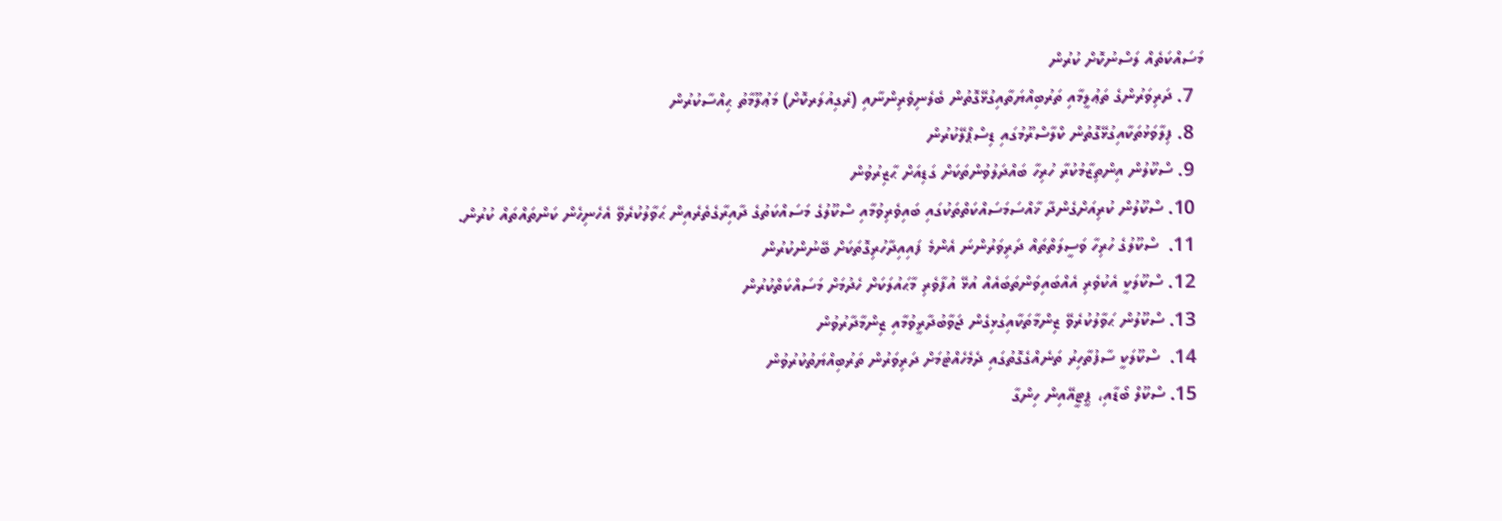މަސައްކަތެއް ލަސްނުކޮށް ކުރުން
  7. ދަރިވަރުންގެ ތަޢުލީމާއި ތަރުބިއްޔަތާއިގުޅޭގޮތުން ބެލެނިވެރިންނާއި (ރެގިއުލަރކޮށް) މަޢުލޫމާތު ޙިއްސާކުރުން
  8. ފިލާވަޅުތަކާއިގުޅޭގޮތުން ކްލާސްރޫމުގައި ޑިސްޕްލޭކުރުން
  9. ސްކޫލުން އިންތިޒާމުކުރާ ހުރިހާ ބައްދަލުވުންތަކަށް ގަޑިއަށް ޙާޒިރުވުން
  10. ސްކޫލުން ކުރިއަށްގެންދާ ޚާއްސަމަސައްކަތްތަކުގައި ބައިވެރިވުމާއި ސްކޫލުގެ މަސައްކަތުގެ ދާއިރާގެތެރެއިން ޙަވާލުކުރެވޭ އެހެނިހެން ކަންތައްތައް ކުރުން.
  11.  ސްކޫލުގެ ހުރިހާ ވަސީލަތްތައް ދަރިވަރުންނަ އެންމެ ފައިއިދާހުރިގޮތަކަށް ބޭނުންކުރުން
  12. ސްކޫލަކީ އެކުވެރި އެއްބައިވަންތަބައެއް އުޅޭ އުފާވެރި މާޙައުލަކަށް ހެދުމަށް މަސައްކަތްކުރުން
  13. ސްކޫލުން ޙަވާލުކުރެވޭ ޒިންމާތަކާއިގުޅިގެން ޖަވާބުދާރީވުމާއި ޒިންމާދާރުވުން
  14.  ސްކޫލަކީ ސާފުތާހިރު ތަނެއްގެގޮތުގައި ދެމެހެއްޓުމަށް ދަރިވަރުން ތަރުބިއްޔަތުކުރުވުން
  15. ސްކޫލް ބޯޑާއި، ޕީޓީއޭއިން ހިންގާ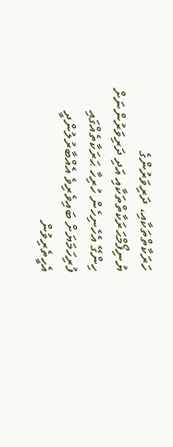ހަރަކާތްތަކާއި، ދަރިވަރުންގެ ޔުނިފޯމްޙަރަކާތްތަކާއި އަދި ދަރިވަރުންނަށް ހިންގޭ އެހެނިހެން ހުރިހާ ޙަރަކާތެއްގައި ފުރިހަމަޔަށް ބައިވެރިވެ އެއްބާރުލުންދީ އެހީތެރިވުން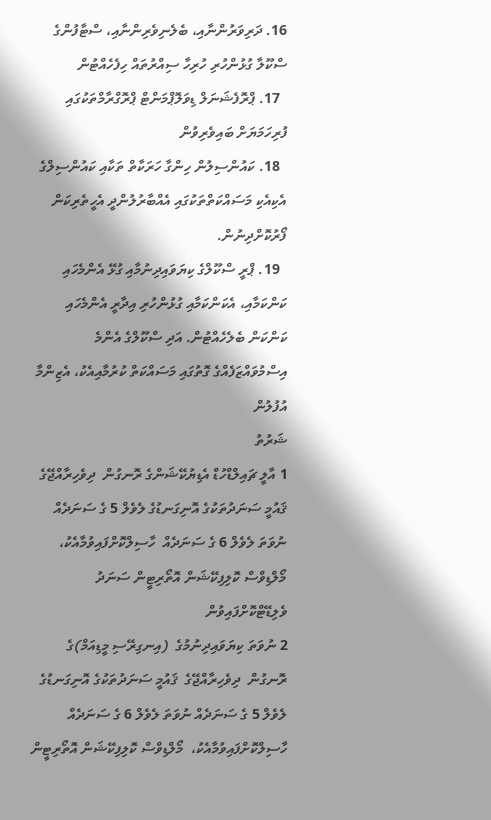16. ދަރިވަރުންނާއި، ބެލެނިވެރިންނާއި، ސްޓާފުންގެ ސްކޫލާ ގުޅުންހުރި ހުރިހާ ސިއްރުތައް ހިފެހެއްޓުން
  17. ޕްރޮފެޝަނަލް ޑިވަލޮޕްމަންޓް ޕްރޮގްރާމްތަކުގައި ފުރިހަމަޔަށް ބައިވެރިވުން
  18. ކައުންސިލުން ހިންގާ ހަރަކާތް ތަކާއި ކައުންސިލްގެ އެކިއެކި މަސައްކަތްތަކުގައި އެއްބާރުލުންދީ އެހީތެރިކަން ފޯރުކޮށްދިނުން.
  19. ޕްރީ ސްކޫލްގެ ކިޔަވައިދިނުމާއި ގުޅޭ އެންމެހައި ކަންކަމާއި، އެކަންކަމާއި ގުޅުންހުރި އިދާރީ އެންމެހައި ކަންކަން ބެލެހެއްޓުން. އަދި ސްކޫލްގެ އެންމެ އިސްމުވައްޒަފެއްގެ ގޮތުގައި މަސައްކަތް ކުރުމާއިއެކު، އެޒިންމާ އުފުލުން
ޝަރުތު
1 އާލީ ޗައިލްޑްހުޑް އެޑިޔުކޭޝަންގެ ރޮނގުން  ދިވެހިރާއްޖޭގެ  ޤައުމީ ސަނަދުތަކުގެ އޮނިގަނޑުގެ ލެވެލް 5 ގެ ސަނަދެއް ނުވަތަ ލެވެލް 6 ގެ ސަނަދެއް  ހާސިލްކޮށްފައިވުމާއެކު،  މޯލްޑިވްސް ކޮލިފިކޭޝަން އޮތޯރިޓީން ސަނަދު ވެލިޑޭޓްކޮށްފައިވުން
2 ނުވަތަ ކިޔަވައިދިނުމުގެ  (އިނގިރޭސި މީޑިއަމް)ގެ ރޮނގުން  ދިވެހިރާއްޖޭގެ  ޤައުމީ ސަނަދުތަކުގެ އޮނިގަނޑުގެ ލެވެލް 5 ގެ ސަނަދެއް ނުވަތަ ލެވެލް 6 ގެ ސަނަދެއް  ހާސިލްކޮށްފައިވުމާއެކު،  މޯލްޑިވްސް ކޮލިފިކޭޝަން އޮތޯރިޓީން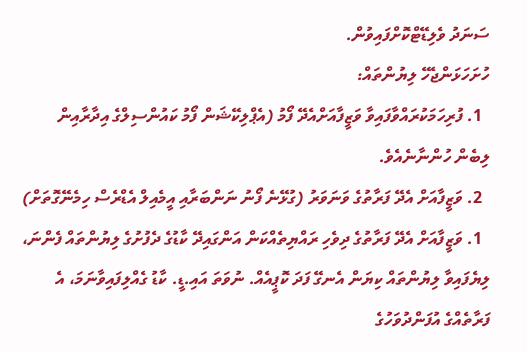ސަނަދު ވެލިޑޭޓްކޮށްފައިވުން.
ހުށަހަޅަންޖެހޭ ލިޔުންތައް:
  1. ފުރިހަމަކުރައްވާފައިވާ ވަޒީފާއަށްއެދޭ ފޯމު (އެޕްލިކޭޝަން ފޯމު ކައުންސިލްގެ އިދާރާއިން ލިބެން ހުންނާނެއެވެ.
  2. ވަޒީފާއަށް އެދޭ ފަރާތުގެ ވަނަވަރު (ގުޅޭނެ ފޯނު ނަންބަރާއި އީމެއިލް އެޑްރެސް ހިމެނޭގޮތަށް)
  1. ވަޒީފާއަށް އެދޭ ފަރާތުގެ ދިވެހި ރައްޔިތެއްކަން އަންގައިދޭ ކާޑުގެ ދެފުށުގެ ލިޔުންތައް ފެންނަ، ލިޔެފައިވާ ލިޔުންތައް ކިޔަން އެނގޭ ފަދަ ކޮޕީއެއް. ނުވަތަ އައި.ޑީ. ކާޑު ގެއްލިފައިވާނަމަ، އެ ފަރާތެއްގެ އުފަންދުވަހުގެ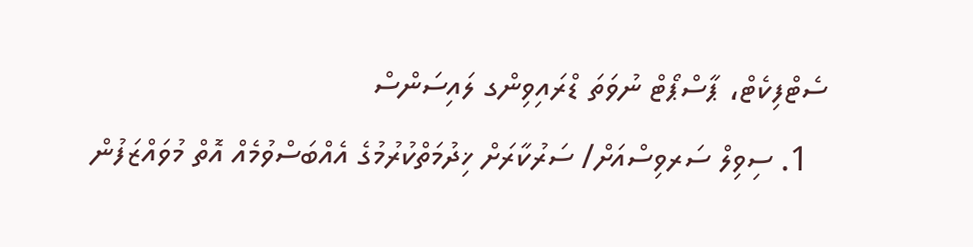ސެޓްފިކެޓް، ޕާސްޕޯޓް ނުވަތަ ޑްރައިވިންގ ލައިސަންސް
  1. ސިވިލް ސަރވިސްއަށް/ ސަރުކާރަށް ޚިދުމަތްކުރުމުގެ އެއްބަސްވުމެއް އޮތް މުވައްޒަފުން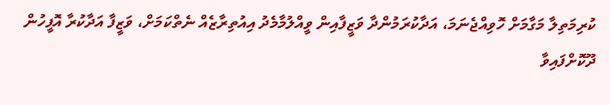ކުރިމަތިލާ މަގާމަށް ހޮވިއްޖެނަމަ، އަދާކުރަމުންދާ ވަޒީފާއިން ވީއްލުމާމެދު އިއުތިރާޒެއް ނެތްކަމަށް، ވަޒީފާ އަދާކުރާ އޮފީހުން ދޫކޮށްފައިވާ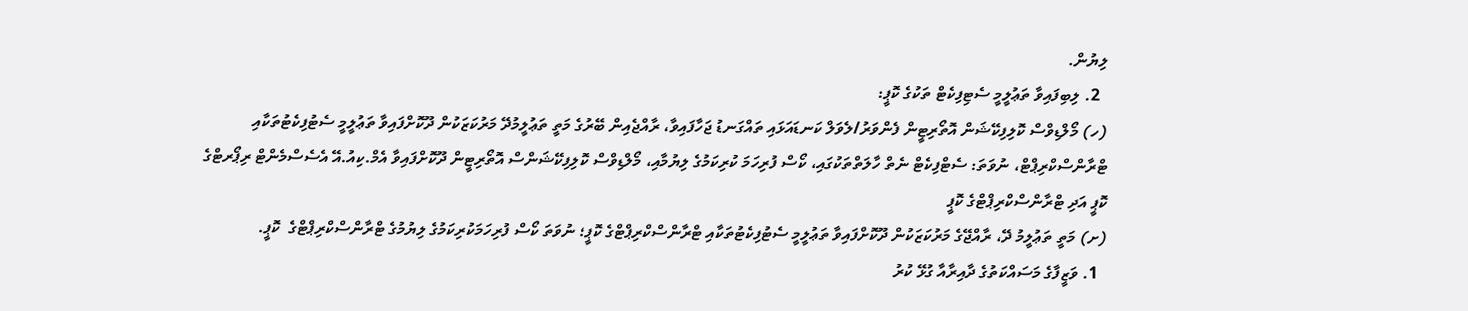ލިޔުން.
  2. ލިބިފައިވާ ތަޢުލީމީ ސެޓިފިކެޓް ތަކުގެ ކޮޕީ:
(ހ) މޯލްޑިވްސް ކޮލިފިކޭޝަން އޮތޯރިޓީން ފެންވަރު/ލެވަލް ކަނޑައަޅައި ތައްގަނޑު ޖަހާފައިވާ، ރާއްޖެއިން ބޭރުގެ މަތީ ތަޢުލީމުދޭ މަރުކަޒަކުން ދޫކޮށްފައިވާ ތަޢުލީމީ ސެޓުފިކެޓުތަކާއި ޓްރާންސްކްރިޕްޓް، ނުވަތަ: ސެޓްފިކެޓް ނެތް ހާލަތްތަކުގައި، ކޯސް ފުރިހަމަ ކުރިކަމުގެ ލިޔުމާއި، މޯލްޑިވްސް ކޮލިފިކޭޝަންސް އޮތޯރިޓީން ދޫކޮށްފައިވާ އެމް.ކިއު.އޭ އެސެސްމެންޓް ރިޕޯރޓްގެ ކޮޕީ އަދި ޓްރާންސްކްރިޕްޓްގެ ކޮޕީ
(ށ) މަތީ ތަޢުލީމު ދޭ، ރާއްޖޭގެ މަރުކަޒަކުން ދޫކޮށްފައިވާ ތަޢުލީމީ ސެޓުފިކެޓުތަކާއި ޓްރާންސްކްރިޕްޓްގެ ކޮޕީ؛ ނުވަތަ ކޯސް ފުރިހަމަކުރިކަމުގެ ލިޔުމުގެ ޓްރާންސްކްރިޕްޓްގެ  ކޮޕީ.
  1. ވަޒީފާގެ މަސައްކަތުގެ ދާއިރާއާ ގުޅޭ ކުރު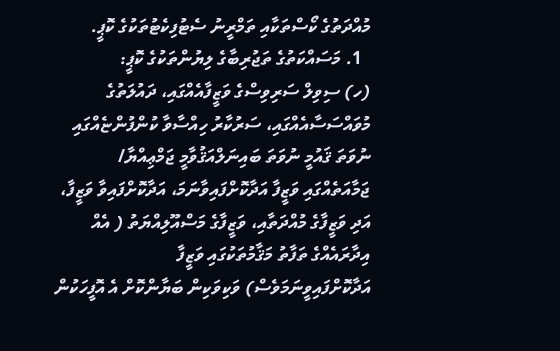މުއްދަތުގެ ކޯސްތަކާއި ތަމްރީނު ސެޓުފިކެޓުތަކުގެ ކޮޕީ.
  1. މަސައްކަތުގެ ތަޖުރިބާގެ ލިޔުންތަކުގެ ކޮޕީ:
(ހ) ސިވިލް ސަރިވިސްގެ ވަޒީފާއެއްގައި، ދައުލަތުގެ މުވައްސަސާއެއްގައި، ސަރުކާރު ހިއްސާވާ ކުންފުންޏެއްގައި ނުވަތަ ޤައުމީ ނުވަތަ ބައިނަލްއަޤުވާމީ ޖަމްޢިއްޔާ/ ޖަމާއަތެއްގައި ވަޒީފާ އަދާކޮށްފައިވާނަމަ، އަދާކޮށްފައިވާ ވަޒީފާ، އަދި ވަޒީފާގެ މުއްދަތާއި، ވަޒީފާގެ މަސްއޫލިއްޔަތު ( އެއް އިދާރައެއްގެ ތަފާތު މަޤާމުތަކުގައި ވަޒީފާ އަދާކޮށްފައިވީނަމަވެސް) ވަކިވަކިން ބަޔާންކޮށް އެ އޮފީހަކުން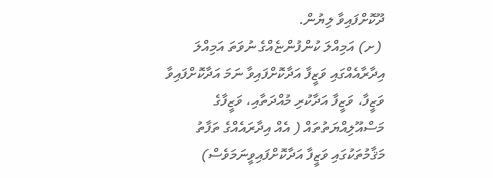ދޫކޮށްފައިވާ ލިޔުން.
 (ށ) އަމިއްލަ ކުންފުންޏެއްގެ ނުވަތަ އަމިއްލަ އިދާރާއެއްގައި ވަޒީފާ އަދާކޮށްފައިވާ ނަމަ އަދާކޮށްފައިވާ ވަޒީފާ، ވަޒީފާ އަދާކުރި މުއްދަތާއި، ވަޒީފާގެ މަސްއޫލިއްޔަތުތައް ( އެއް އިދާރައެއްގެ ތަފާތު މަޤާމުތަކުގައި ވަޒީފާ އަދާކޮށްފައިވީނަމަވެސް)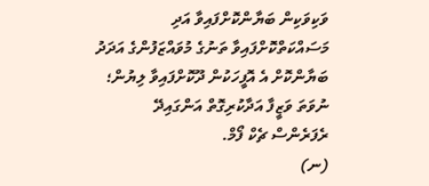ވަކިވަކިން ބަޔާންކޮށްފައިވާ އަދި މަސައްކަތްކޮށްފައިވާ ތަނުގެ މުވައްޒަފުންގެ އަދަދު ބަޔާންކޮށް އެ އޮފީހަކުން ދޫކޮށްފައިވާ ލިޔުން؛ ނުވަތަ ވަޒީފާ އަދާކުރިގޮތް އަންގައިދޭ ރެފަރެންސް ޗެކް ފޯމް.
(ނ)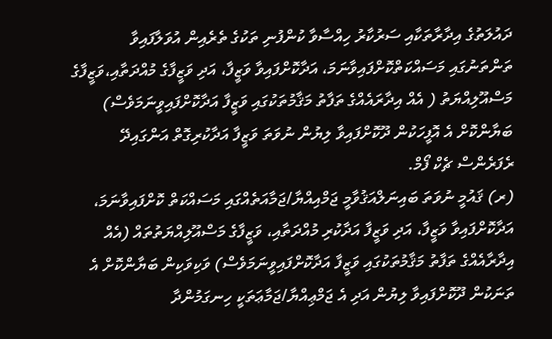ދައުލަތުގެ އިދާރާތަކާއި ސަރުކާރު ހިއްސާވާ ކުންފުނި ތަކުގެ ތެރެއިން އުވަލާފައިވާ ތަންތަނުގައި މަސައްކަތްކޮށްފައިވާނަމަ، އަދާކޮށްފައިވާ ވަޒީފާ، އަދި ވަޒީފާގެ މުއްދަތާއި،ވަޒީފާގެ މަސްއޫލިއްޔަތު ( އެއް އިދާރައެއްގެ ތަފާތު މަޤާމުތަކުގައި ވަޒީފާ އަދާކޮށްފައިވީނަމަވެސް) ބަޔާންކޮށް އެ އޮފީހަކުން ދޫކޮށްފައިވާ ލިޔުން ނުވަތަ ވަޒީފާ އަދާކުރިގޮތް އަންގައިދޭ ރެފަރެންސް ޗެކް ފޯމް.
(ރ) ޤައުމީ ނުވަތަ ބައިނަލްއަޤުވާމީ ޖަމްއިއްޔާ/ޖަމާއަތެއްގައި މަސައްކަތް ކޮށްފައިވާނަމަ، އަދާކޮށްފައިވާ ވަޒީފާ، އަދި ވަޒީފާ އަދާކުރި މުއްދަތާއި، ވަޒީފާގެ މަސްއޫލިއްޔަތުތައް (އެއް އިދާރާއެއްގެ ތަފާތު މަޤާމުތަކުގައި ވަޒީފާ އަދާކޮށްފައިވީނަމަވެސް) ވަކިވަކިން ބަޔާންކޮށް އެ ތަނަކުން ދޫކޮށްފައިވާ ލިޔުން އަދި އެ ޖަމްޢިއްޔާ/ޖަމާޢަތަކީ ހިނގަމުންދާ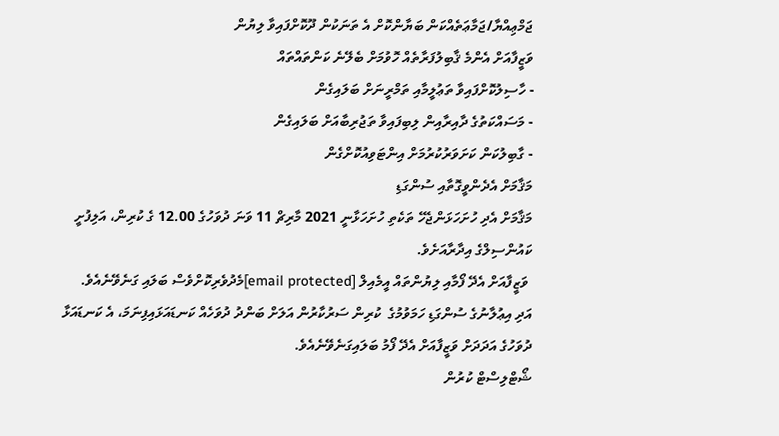ޖަމްޢިއްޔާ/ޖަމާޢަތެއްކަން ބަޔާންކޮށް އެ ތަނަކުން ދޫކޮށްފައިވާ ލިޔުން
ވަޒީފާއަށް އެންމެ ޤާބިލުފަރާތެއް ހޮވުމަށް ބެލޭނެ ކަންތައްތައް
- ހާސިލުކޮށްފައިވާ ތަޢުލީމާއި ތަމްރީނަށް ބަލައިގެން
- މަސައްކަތުގެ ދާއިރާއިން ލިބިފައިވާ ތަޖުރިބާއަށް ބަލައިގެން
- ގާބިލުކަން ކަށަވަރުކުރުމަށް އިންޓަވިއުކޮށްގެން
މަޤާމަށް އެދެންވީގޮތާއި ސުންގަޑި
މަޤާމަށް އެދި ހުށަހަޅަންޖެހޭ ތަކެތި ހުށަހަޅާނީ 2021 މާރިޗް 11 ވަނަ ދުވަހުގެ 12.00 ގެ ކުރިން، އަލިފުށީ ކައުންސިލްގެ އިދާރާއަށެވެ.
 ވަޒީފާއަށް އެދޭ ފޯމާއި ލިޔުންތައް އީމެއިލް [email protected]މެދުވެރިކޮށްވެސް ބަލައި ގަނެވޭނެއެވެ.
އަދި އިޢުލާނުގެ ސުންގަޑި ހަމަވުމުގެ  ކުރިން ސަރުކާރުން އަލަށް ބަންދު ދުވަހެއް ކަނޑައަޅައިފިނަމަ، އެ ކަނޑައަޅާ ދުވަހުގެ އަދަދަށް ވަޒީފާއަށް އެދޭ ފޯމު ބަލައިގަނެވޭނެއެވެ.
ޝޯޓްލިސްޓް ކުރުން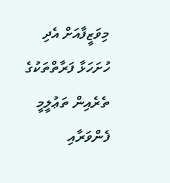މިވަޒީފާއަށް އެދި ހުށަހަޅާ ފަރާތްތަކުގެ ތެރެއިން ތަޢުލީމީ ފެންވަރާއި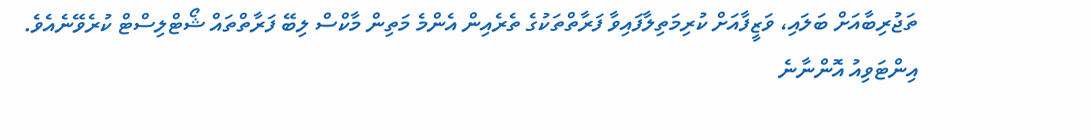ތަޖުރިބާއަށް ބަލައި، ވަޒީފާއަށް ކުރިމަތިލާފައިވާ ފަރާތްތަކުގެ ތެރެއިން އެންމެ މަތިން މާކްސް ލިބޭ ފަރާތްތައް ޝޯޓްލިސްޓް ކުރެވޭނެއެވެ.
އިންޓަވިއު އޮންނާނެ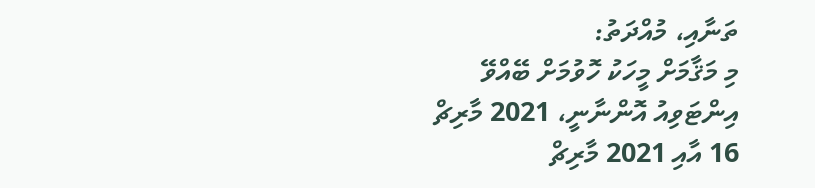ތަނާއި، މުއްދަތު:
މި މަޤާމަށް މީހަކު ހޮވުމަށް ބޭއްވޭ އިންޓަވިއު އޮންނާނީ، 2021 މާރިޗް 16 އާއި 2021 މާރިޗް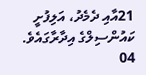21އާއި ދެމެދު، އަލިފުށީ ކައުންސިލްގެ އިދާރާގައެވެ.
04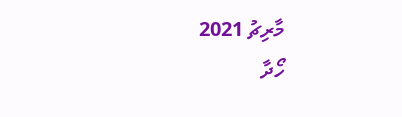މާރިޗު 2021
ހޯދާ